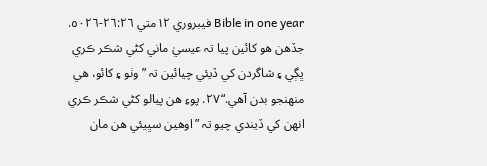Bible in one year فيبروري ١٢متي ٢٦:٢٦-٥٠٢٦. جڏھن ھو کائين پيا تہ عيسيٰ ماني کڻي شڪر ڪري ڀڳي ۽ شاگردن کي ڏيئي چيائين تہ ”وٺو ۽ کائو، ھي منھنجو بدن آھي.“٢٧. پوءِ ھن پيالو کڻي شڪر ڪري انھن کي ڏيندي چيو تہ ”اوھين سڀيئي ھن مان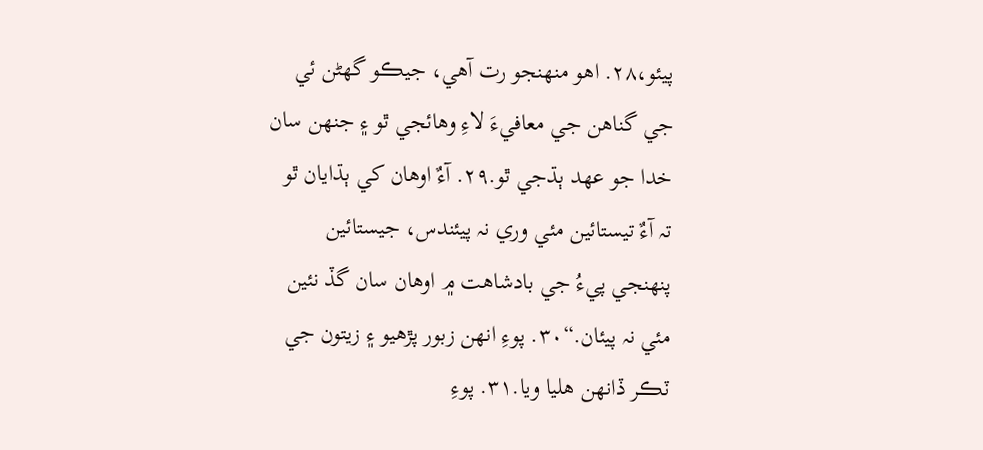پيئو،٢٨. اھو منھنجو رت آھي، جيڪو گھڻن ئي جي گناھن جي معافيءَ لاءِ وھائجي ٿو ۽ جنھن سان خدا جو عھد ٻڌجي ٿو.٢٩. آءٌ اوھان کي ٻڌايان ٿو تہ آءٌ تيستائين مئي وري نہ پيئندس، جيستائين پنھنجي پيءُ جي بادشاھت ۾ اوھان سان گڏ نئين مئي نہ پيئان.“٣٠. پوءِ انھن زبور پڙھيو ۽ زيتون جي ٽڪر ڏانھن ھليا ويا.٣١. پوءِ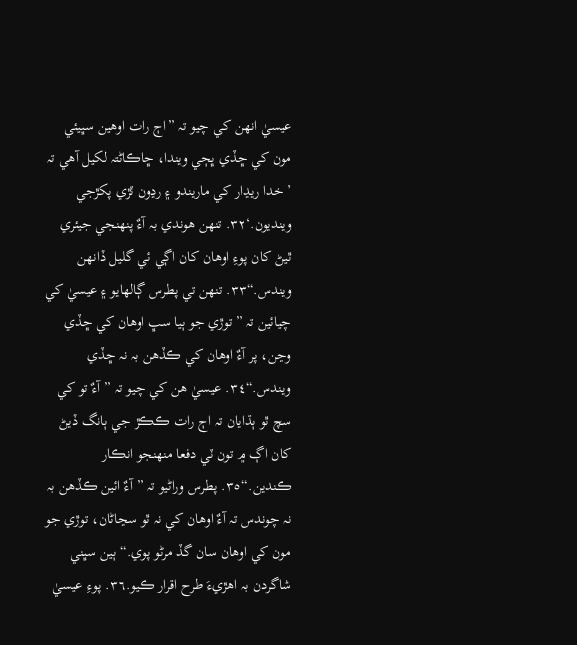عيسيٰ انھن کي چيو تہ ”اڄ رات اوھين سڀيئي مون کي ڇڏي ڀڄي ويندا، ڇاڪاڻتہ لکيل آھي تہ ’خدا ريڍار کي ماريندو ۽ رڍون ٽڙي پکڙجي وينديون.‘٣٢. تنھن ھوندي بہ آءٌ پنھنجي جيئري ٿيڻ کان پوءِ اوھان کان اڳي ئي گليل ڏانھن ويندس.“٣٣. تنھن تي پطرس ڳالھايو ۽ عيسيٰ کي چيائين تہ ”توڙي جو ٻيا سڀ اوھان کي ڇڏي وڃن، پر آءٌ اوھان کي ڪڏھن بہ نہ ڇڏي ويندس.“٣٤. عيسيٰ ھن کي چيو تہ ”آءٌ تو کي سچ ٿو ٻڌايان تہ اڄ رات ڪڪڙ جي ٻانگ ڏيڻ کان اڳ ۾ تون ٽي دفعا منھنجو انڪار ڪندين.“٣٥. پطرس وراڻيو تہ ”آءٌ ائين ڪڏھن بہ نہ چوندس تہ آءٌ اوھان کي نہ ٿو سڃاڻان، توڙي جو مون کي اوھان سان گڏ مرڻو پوي.“ ٻين سڀني شاگردن بہ اھڙيءَ طرح اقرار ڪيو.٣٦. پوءِ عيسيٰ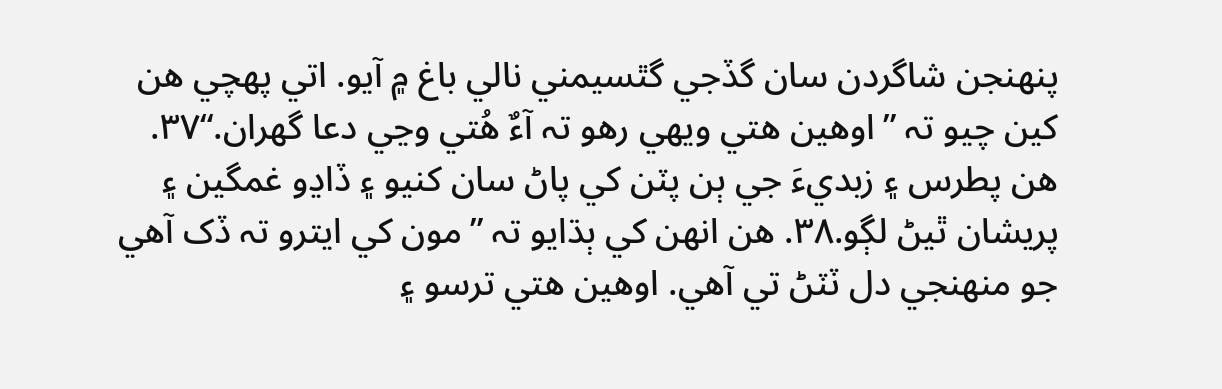پنھنجن شاگردن سان گڏجي گٿسيمني نالي باغ ۾ آيو. اتي پھچي ھن کين چيو تہ ”اوھين ھتي ويھي رھو تہ آءٌ ھُتي وڃي دعا گھران.“٣٧. ھن پطرس ۽ زبديءَ جي ٻن پٽن کي پاڻ سان کنيو ۽ ڏاڍو غمگين ۽ پريشان ٿيڻ لڳو.٣٨. ھن انھن کي ٻڌايو تہ ”مون کي ايترو تہ ڏک آھي جو منھنجي دل ٽٽڻ تي آھي. اوھين ھتي ترسو ۽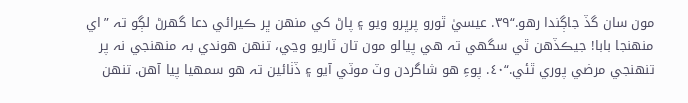مون سان گڏ جاڳندا رھو.“٣٩. عيسيٰ ٿورو پرڀرو ويو ۽ پاڻ کي منھن ڀر ڪيرائي دعا گھرڻ لڳو تہ ”اي منھنجا بابا! جيڪڏھن ٿي سگھي تہ ھي پيالو مون تان ٽاريو وڃي، تنھن ھوندي بہ منھنجي نہ پر تنھنجي مرضي پوري ٿئي.“٤٠. پوءِ ھو شاگردن وٽ موٽي آيو ۽ ڏٺائين تہ ھو سمھيا پيا آھن. تنھن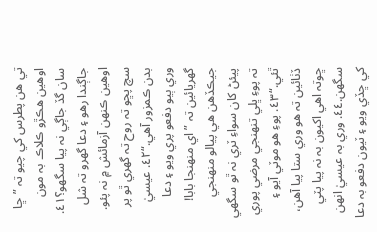تي ھن پطرس کي چيو تہ ”ڇا اوھين ھڪڙو ڪلاڪ بہ مون سان گڏ جاڳي نہ پيا سگھو؟٤١. جاڳندا رھو ۽ دعا گھرو تہ شل اوھين ڪنھن آزمائش ۾ نہ پئو. سچ پڇو تہ روح تہ گھري ٿو پر بدن ڪمزور آھي.“٤٢. عيسيٰ وري ٻيو دفعو پري ويو ۽ دعا گھريائين تہ ”اي منھنجا بابا! جيڪڏھن ھي پيالو منھنجي پيئڻ کان سواءِ ٽري نہ ٿو سگھي تہ پوءِ ڀلي تنھنجي مرضي پوري ٿئي.“٤٣. پوءِ ھو موٽي آيو ۽ ڏٺائين تہ ھو وري ستا پيا آھن، ڇوتہ اھي اکيون بہ نہ پيا پٽي سگھن.٤٤. وري بہ عيسيٰ انھن کي ڇڏي ويو ۽ ٽيون دفعو بہ دعا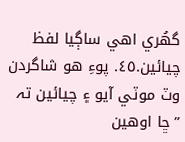گھُري اھي ساڳيا لفظ چيائين.٤٥. پوءِ ھو شاگردن وٽ موٽي آيو ۽ چيائين تہ ”ڇا اوھين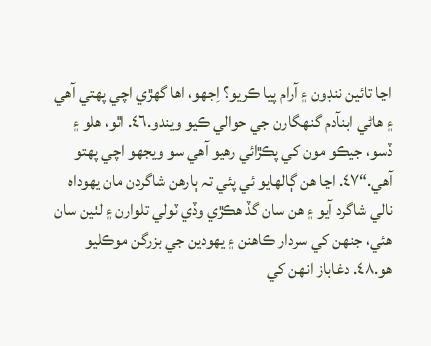اڃا تائين ننڊون ۽ آرام پيا ڪريو؟ اِجھو، اھا گھڙي اچي پھتي آھي ۽ ھاڻي ابنآدم گنھگارن جي حوالي ڪيو ويندو.٤٦. اٿو، ھلو ۽ ڏسو، جيڪو مون کي پڪڙائي رھيو آھي سو ويجھو اچي پھتو آھي.“٤٧. اڃا ھن ڳالھايو ئي پئي تہ ٻارھن شاگردن مان يھوداہ نالي شاگرد آيو ۽ ھن سان گڏ ھڪڙي وڏي ٽولي تلوارن ۽ لٺين سان ھئي، جنھن کي سردار ڪاھنن ۽ يھودين جي بزرگن موڪليو ھو.٤٨. دغاباز انھن کي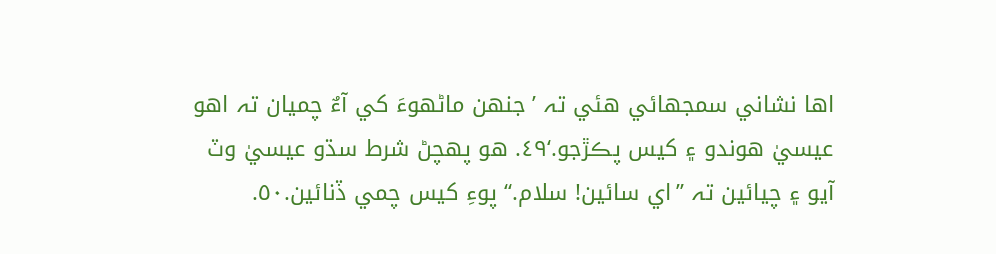اھا نشاني سمجھائي ھئي تہ ’جنھن ماڻھوءَ کي آءٌ چميان تہ اھو عيسيٰ ھوندو ۽ کيس پڪڙجو.‘٤٩. ھو پھچڻ شرط سڌو عيسيٰ وٽ آيو ۽ چيائين تہ ”اي سائين! سلام.“ پوءِ کيس چمي ڏنائين.٥٠.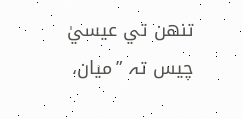تنھن تي عيسيٰ چيس تہ ”ميان،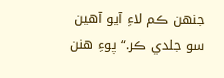جنھن ڪم لاءِ آيو آھين سو جلدي ڪر.“ پوءِ ھنن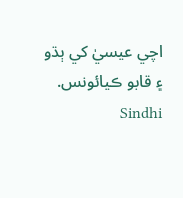اچي عيسيٰ کي ٻڌو ۽ قابو ڪيائونس. Sindhi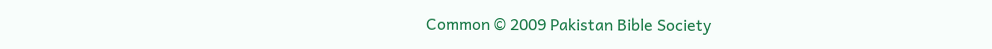Common © 2009 Pakistan Bible Society